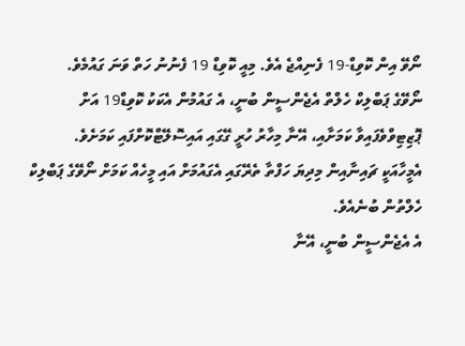ނޯވޭ އިން ކޮވިޑް-19 ފެނިއްޖެ އެވެ. މިއީ ކޮވިޑް 19 ފެނުނު ހަތް ވަނަ ގައުމެވެ.
ނޯވޭގެ ޕަބްލިކް ހެލްތް އެޖެންސީން ބުނީ، އެ ގައުމުން އެކަކު ކޮވިޑް19 އަށް ޕޮޒިޓިވްވެފައިވާ ކަމަށާއި، އޭނާ މިހާރު ހުރީ ގޭގައި އައިސޮލޭޓްކޮށްފައި ކަމަށެވެ.
އެމީހާއަކީ ޗައިނާއިން މިދިޔަ ހަފްތާ ތެރޭގައި އެގައުމަށް އައި މީހެއް ކަމަށް ނޯވޭގެ ޕަބްލިކް ހެލްތުން ބުނެއެވެ.
އެ އެޖެންސީން ބުނީ، އޭނާ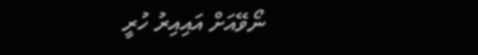ނޯވޭއަށް އައިއިރު ހުރީ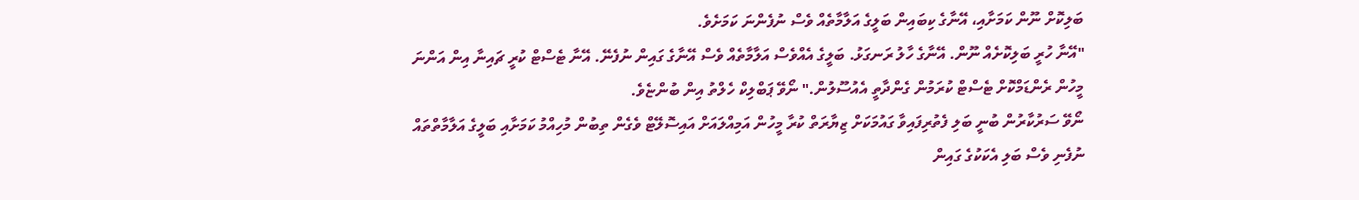ބަލިކޮށް ނޫން ކަމަށާއި، އޭނާގެ ކިބައިން ބަލީގެ އަލާމާތެއް ވެސް ނުފެންނަ ކަމަށެވެ.
"އޭނާ ހުރީ ބަލިކޮށެއް ނޫން. އޭނާގެ ހާލު ރަނގަޅު. ބަލީގެ އެއްވެސް އަލާމާތެއް ވެސް އޭނާގެ ގައިން ނުފެނޭ. އޭނާ ޓެސްޓް ކުރީ ޗައިނާ އިން އަންނަ މީހުން ރެންޑަމްކޮށް ޓެސްޓް ކުރަމުން ގެންދާތީ އެއުސޫލުން." ނޯވޭ ޕަބްލިކް ހެލްތު އިން ބުންޏެވެ.
ނޯވޭ ސަރުކާރުން ބުނީ ބަލި ފެތުރިފައިވާ ގައުމަކަށް ޒިޔާރަތް ކުރާ މީހުން އަމިއްލައަށް އައިސޮލޭޓް ވެގެން ތިބުން މުހިއްމު ކަމަށާއި ބަލީގެ އަލާމާތްތައް ނުފެނި ވެސް ބަލި އެކަކުގެ ގައިން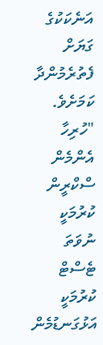އަނެކަކުގެ ގަޔަށް ފެތުރެމުންދާ ކަމަށެވެ.
"ހުރިހާ އެންމެން ސްކްރީން ކުރުމަކީ ނުވަތަ ޓެސްޓް ކުރުމަކީ އަޅުގަނޑުމެން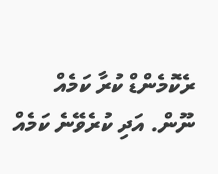ރެކޮމެންޑް ކުރާ ކަމެއް ނޫން. އަދި ކުރެވޭނެ ކަމެއް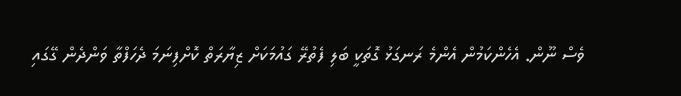ވެސް ނޫން. އެހެންކަމުން އެންމެ ރަނގަޅު ގޮތަކީ ބަލި ފެތުރޭ ގައުމަކަށް ޒިޔާރަތް ކޮށްފިނަމަ ދެހަފްތާ ވަންދެން ގޭގައި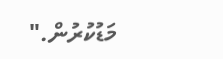މަޑުކުރުން."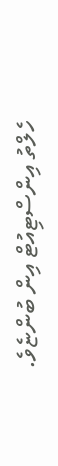ހެލްތު އިންސްޓިއުޓް އިން ބުންޏެވެ.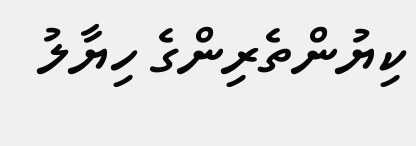ކިޔުންތެރިންގެ ހިޔާލު